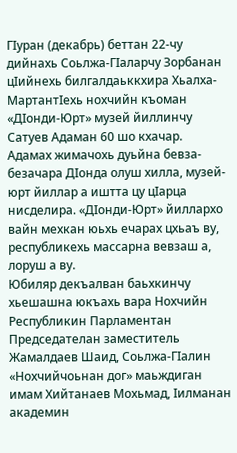ГIуран (декабрь) беттан 22-чу дийнахь Соьлжа-ГIаларчу Зорбанан цIийнехь билгалдаьккхира Хьалха-МартантIехь нохчийн къоман «ДIонди-Юрт» музей йиллинчу Сатуев Адаман 60 шо кхачар.
Адамах жимачохь дуьйна бевза-безачара ДIонда олуш хилла, музей-юрт йиллар а иштта цу цIарца нисделира. «ДIонди-Юрт» йиллархо вайн мехкан юьхь ечарах цхьаъ ву, республикехь массарна вевзаш а, лоруш а ву.
Юбиляр декъалван баьхкинчу хьешашна юкъахь вара Нохчийн Республикин Парламентан Председателан заместитель Жамалдаев Шаид, Соьлжа-ГIалин «Нохчийчоьнан дог» маьждиган имам Хийтанаев Мохьмад, Iилманан академин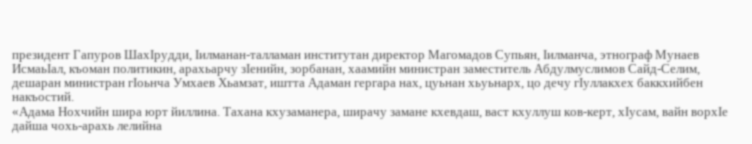президент Гапуров ШахIрудди, Iилманан-талламан институтан директор Магомадов Супьян, Iилманча, этнограф Мунаев ИсмаьIал, къоман политикин, арахьарчу зIенийн, зорбанан, хаамийн министран заместитель Абдулмуслимов Сайд-Селим, дешаран министран гIоьнча Умхаев Хьамзат, иштта Адаман гергара нах, цуьнан хьуьнарх, цо дечу гIуллакхех баккхийбен накъостий.
«Адама Нохчийн шира юрт йиллина. Тахана кхузаманера, ширачу замане кхевдаш, васт кхуллуш ков-керт, хIусам, вайн ворхIе дайша чохь-арахь лелийна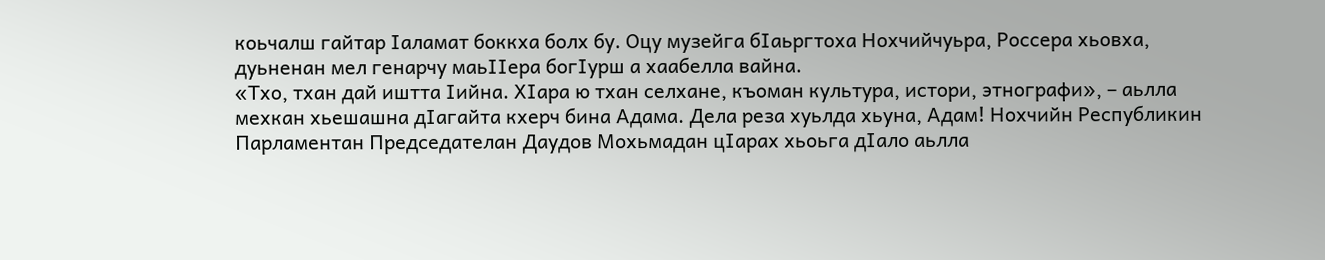коьчалш гайтар Iаламат боккха болх бу. Оцу музейга бIаьргтоха Нохчийчуьра, Россера хьовха, дуьненан мел генарчу маьIIера богIурш а хаабелла вайна.
«Тхо, тхан дай иштта Iийна. ХIара ю тхан селхане, къоман культура, истори, этнографи», – аьлла мехкан хьешашна дIагайта кхерч бина Адама. Дела реза хуьлда хьуна, Адам! Нохчийн Республикин Парламентан Председателан Даудов Мохьмадан цIарах хьоьга дIало аьлла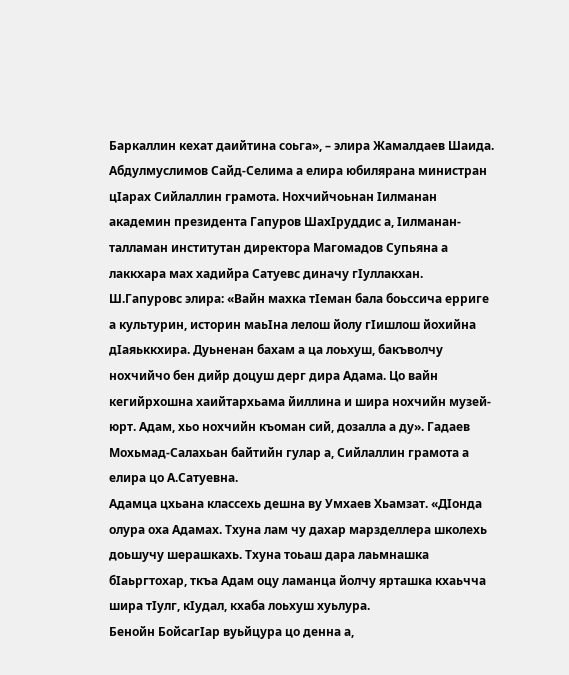Баркаллин кехат даийтина соьга», – элира Жамалдаев Шаида. Абдулмуслимов Сайд-Селима а елира юбилярана министран цIарах Сийлаллин грамота. Нохчийчоьнан Iилманан академин президента Гапуров ШахIруддис а, Iилманан-талламан институтан директора Магомадов Супьяна а лаккхара мах хадийра Сатуевс диначу гIуллакхан.
Ш.Гапуровс элира: «Вайн махка тIеман бала боьссича ерриге а культурин, историн маьIна лелош йолу гIишлош йохийна дIаяьккхира. Дуьненан бахам а ца лоьхуш, бакъволчу нохчийчо бен дийр доцуш дерг дира Адама. Цо вайн кегийрхошна хаийтархьама йиллина и шира нохчийн музей-юрт. Адам, хьо нохчийн къоман сий, дозалла а ду». Гадаев Мохьмад-Салахьан байтийн гулар а, Сийлаллин грамота а елира цо А.Сатуевна.
Адамца цхьана классехь дешна ву Умхаев Хьамзат. «ДIонда олура оха Адамах. Тхуна лам чу дахар марзделлера школехь доьшучу шерашкахь. Тхуна тоьаш дара лаьмнашка бIаьргтохар, ткъа Адам оцу ламанца йолчу ярташка кхаьчча шира тIулг, кIудал, кхаба лоьхуш хуьлура.
Бенойн БойсагIар вуьйцура цо денна а,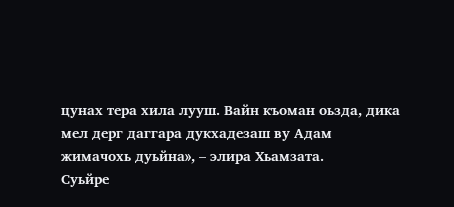цунах тера хила лууш. Вайн къоман оьзда, дика мел дерг даггара дукхадезаш ву Адам жимачохь дуьйна», – элира Хьамзата.
Суьйре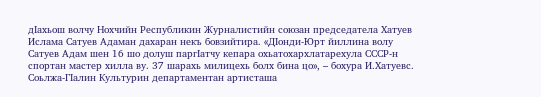дIахьош волчу Нохчийн Республикин Журналистийн союзан председатела Хатуев Ислама Сатуев Адаман дахаран некъ бовзийтира. «ДIонди-Юрт йиллина волу Сатуев Адам шен 16 шо долуш паргIатчу кепара охьатохархлатарехула СССР-н спортан мастер хилла ву. 37 шарахь милицехь болх бина цо», – бохура И.Хатуевс.
Соьлжа-ГIалин Культурин департаментан артисташа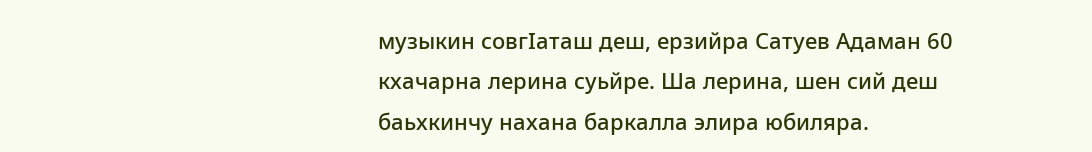музыкин совгIаташ деш, ерзийра Сатуев Адаман 60 кхачарна лерина суьйре. Ша лерина, шен сий деш баьхкинчу нахана баркалла элира юбиляра.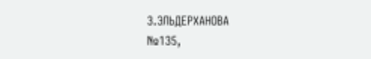З.ЭЛЬДЕРХАНОВА
№135,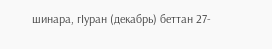шинара, гIуран (декабрь) беттан 27-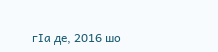гIа де, 2016 шо